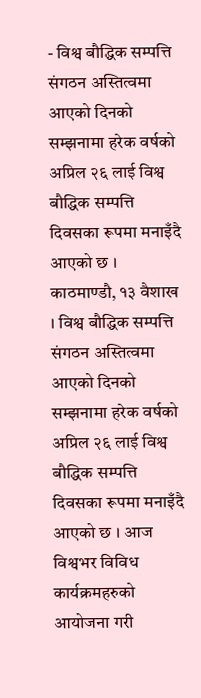- विश्व बौद्धिक सम्पत्ति संगठन अस्तित्वमा आएको दिनको सम्झनामा हरेक वर्षको अप्रिल २६ लाई विश्व बौद्धिक सम्पत्ति दिवसका रूपमा मनाइँदै आएको छ ।
काठमाण्डौ, १३ वैशाख । विश्व बौद्धिक सम्पत्ति संगठन अस्तित्वमा आएको दिनको सम्झनामा हरेक वर्षको अप्रिल २६ लाई विश्व बौद्धिक सम्पत्ति दिवसका रूपमा मनाइँदै आएको छ । आज विश्वभर विविध कार्यक्रमहरुको आयोजना गरी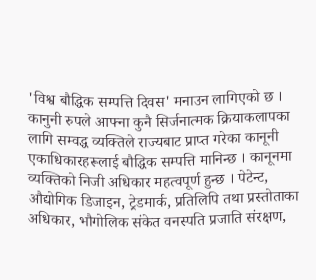'विश्व बौद्धिक सम्पत्ति दिवस' मनाउन लागिएको छ ।
कानुनी रुपले आफ्ना कुनै सिर्जनात्मक क्रियाकलापका लागि सम्वद्ध व्यक्तिले राज्यबाट प्राप्त गरेका कानूनी एकाधिकारहरूलाई बौद्धिक सम्पत्ति मानिन्छ । कानूनमा व्यक्तिको निजी अधिकार महत्वपूर्ण हुन्छ । पेटेन्ट, औद्योगिक डिजाइन, ट्रेडमार्क, प्रतिलिपि तथा प्रस्तोताका अधिकार, भौगोलिक संकेत वनस्पति प्रजाति संरक्षण,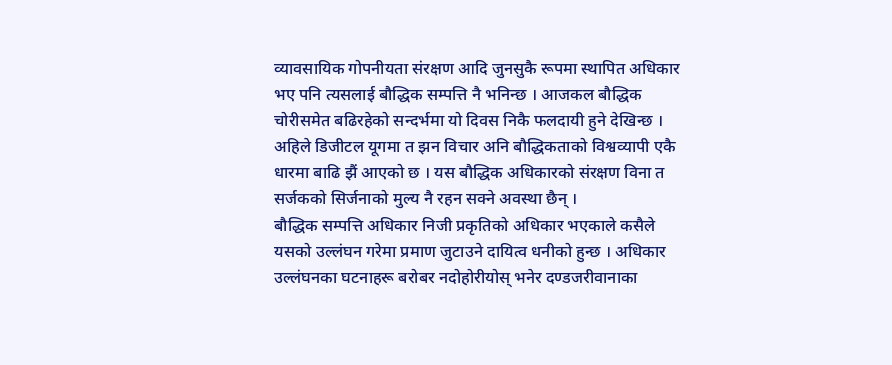व्यावसायिक गोपनीयता संरक्षण आदि जुनसुकै रूपमा स्थापित अधिकार भए पनि त्यसलाई बौद्धिक सम्पत्ति नै भनिन्छ । आजकल बौद्धिक चोरीसमेत बढिरहेको सन्दर्भमा यो दिवस निकै फलदायी हुने देखिन्छ । अहिले डिजीटल यूगमा त झन विचार अनि बौद्धिकताको विश्वव्यापी एकै धारमा बाढि झैं आएको छ । यस बौद्धिक अधिकारको संरक्षण विना त सर्जकको सिर्जनाको मुल्य नै रहन सक्ने अवस्था छैन् ।
बौद्धिक सम्पत्ति अधिकार निजी प्रकृतिको अधिकार भएकाले कसैले यसको उल्लंघन गरेमा प्रमाण जुटाउने दायित्व धनीको हुन्छ । अधिकार उल्लंघनका घटनाहरू बरोबर नदोहोरीयोस् भनेर दण्डजरीवानाका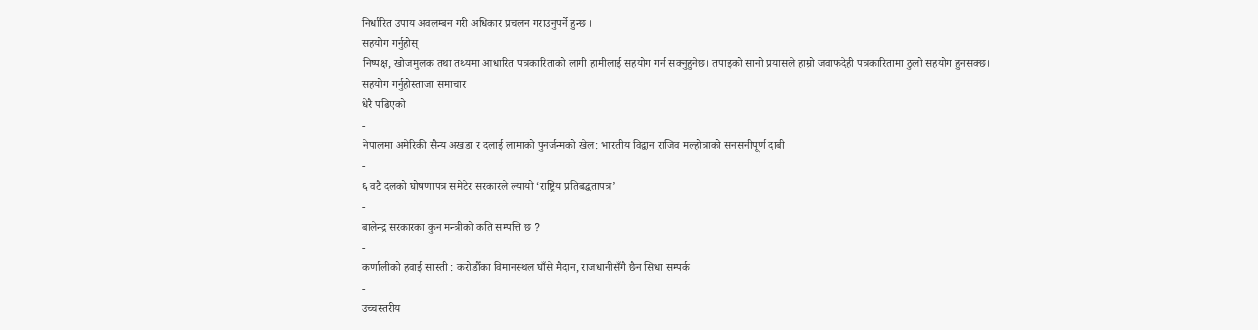निर्धारित उपाय अवलम्बन गरी अधिकार प्रचलन गराउनुपर्ने हुन्छ ।
सहयोग गर्नुहोस्
निष्पक्ष, खोजमुलक तथा तथ्यमा आधारित पत्रकारिताको लागी हामीलाई सहयोग गर्न सक्नुहुनेछ। तपाइको सानो प्रयासले हाम्रो जवाफदेही पत्रकारितामा ठुलो सहयोग हुनसक्छ।
सहयोग गर्नुहोस्ताजा समाचार
धेरै पढिएको
-
नेपालमा अमेरिकी सैन्य अखडा र दलाई लामाको पुनर्जन्मको खेल: भारतीय विद्वान राजिव मल्होत्राको सनसनीपूर्ण दाबी
-
६ वटै दलको घोषणापत्र समेटेर सरकारले ल्यायो ‘राष्ट्रिय प्रतिबद्धतापत्र’
-
बालेन्द्र सरकारका कुन मन्त्रीको कति सम्पत्ति छ ?
-
कर्णालीको हवाई सास्ती : करोडौँका विमानस्थल घाँसे मैदान, राजधानीसँगै छैन सिधा सम्पर्क
-
उच्चस्तरीय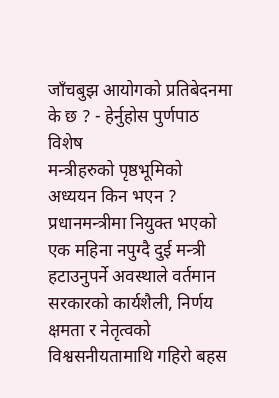जाँचबुझ आयोगको प्रतिबेदनमा के छ ? - हेर्नुहोस पुर्णपाठ
विशेष
मन्त्रीहरुको पृष्ठभूमिको अध्ययन किन भएन ?
प्रधानमन्त्रीमा नियुक्त भएको एक महिना नपुग्दै दुई मन्त्री हटाउनुपर्ने अवस्थाले वर्तमान सरकारको कार्यशैली, निर्णय क्षमता र नेतृत्वको विश्वसनीयतामाथि गहिरो बहस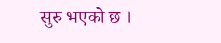सुरु भएको छ ।